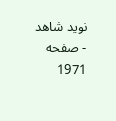نوید شاهد - صفحه 1971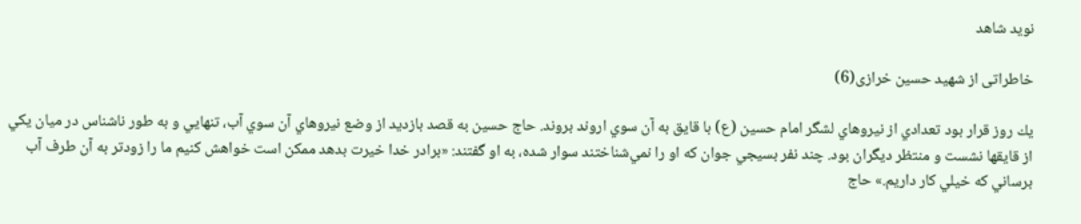نوید شاهد

خاطراتی از شهید حسین خرازی(6)

يك روز قرار بود تعدادي از نيروهاي لشگر امام حسين (ع) با قايق به آن سوي اروند بروند. حاج حسين به قصد بازديد از وضع نيروهاي آن سوي آب، تنهايي و به طور ناشناس در ميان يكي از قايقها نشست و منتظر ديگران بود. چند نفر بسيجي جوان كه او را نمي‌شناختند سوار شده، به او گفتند: «برادر خدا خيرت بدهد ممكن است خواهش كنيم ما را زودتر به آن طرف آب برساني كه خيلي كار داريم.» حاج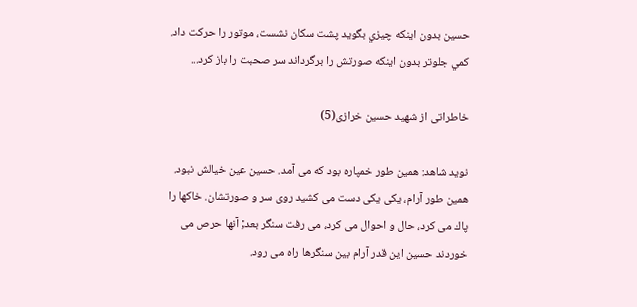حسين بدون اينكه چيزي بگويد پشت سكان نشست، موتور را حركت داد. كمي‌ جلوتر بدون اينكه صورتش را برگرداند سر صحبت را باز كرد...

خاطراتی از شهید حسین خرازی(5)

نوید شاهد: همين طور خمپاره بود كه مى آمد. حسين عين خيالش نبود. همين طور آرام، يكى يكى دست مى كشيد روى سر و صورتشان. خاكها را پاك مى كرد، حال و احوال مى كرد، مى رفت سنگر بعد; آنها حرص مى خوردند حسين اين قدر آرام بين سنگرها راه مى رود.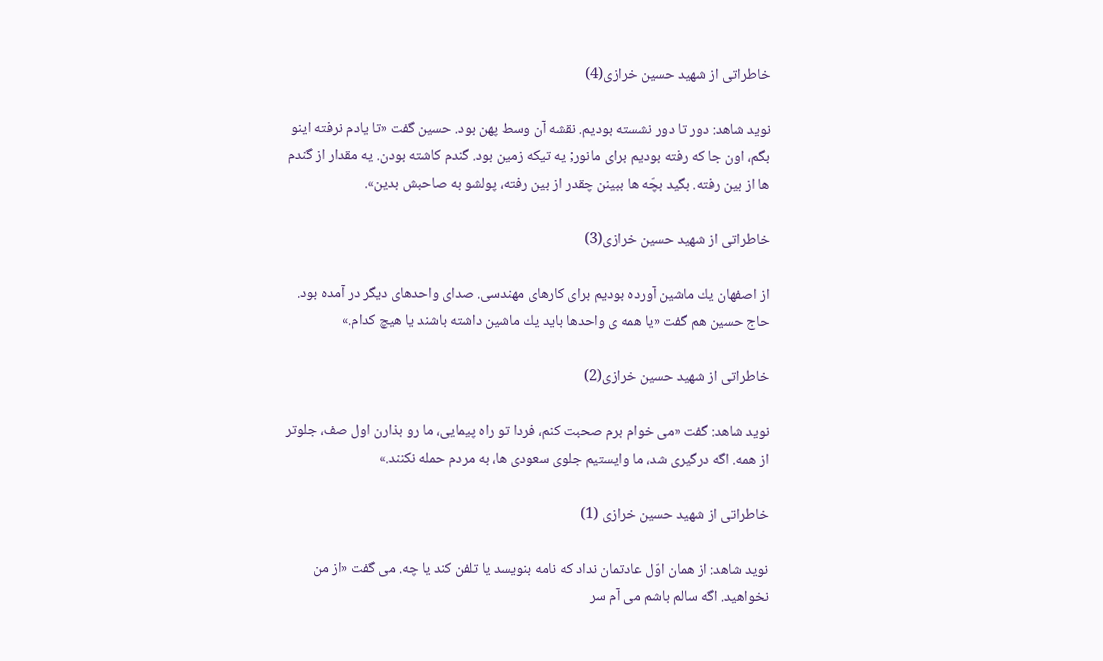خاطراتی از شهید حسین خرازی(4)

نوید شاهد: دور تا دور نشسته بوديم. نقشه آن وسط پهن بود. حسين گفت «تا يادم نرفته اينو بگم، اون جا كه رفته بوديم براى مانور; يه تيكه زمين بود. گندم كاشته بودن. يه مقدار از گندم ها از بين رفته. بگيد بچّه ها ببينن چقدر از بين رفته، پولشو به صاحبش بدين».

خاطراتی از شهید حسین خرازی(3)

از اصفهان يك ماشين آورده بوديم براى كارهاى مهندسى. صداى واحدهاى ديگر در آمده بود. حاج حسين هم گفت «يا همه ى واحدها بايد يك ماشين داشته باشند يا هيچ كدام.»

خاطراتی از شهید حسین خرازی(2)

نوید شاهد: گفت «مى خوام برم صحبت كنم، فردا تو راه پيمايى، ما رو بذارن اول صف، جلوتر از همه. اگه درگيرى شد، ما وايستيم جلوى سعودى ها، به مردم حمله نكنند.»

خاطراتی از شهید حسین خرازی (1)

نوید شاهد: از همان اوّل عادتمان نداد كه نامه بنويسد يا تلفن كند يا چه. مى گفت «از من نخواهيد. اگه سالم باشم مى آم سر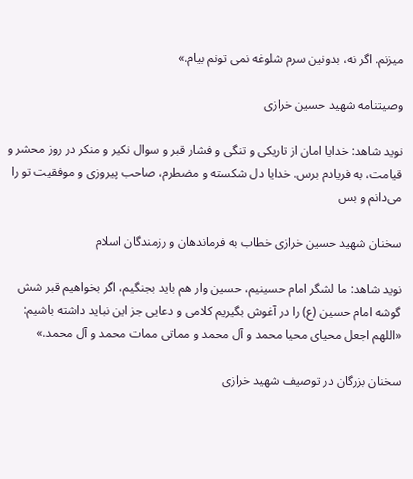ميزنم. اگر نه، بدونين سرم شلوغه نمى تونم بيام.»

وصيتنامه شهید حسین خرازی

نوید شاهد: خدایا امان از تاریکی و تنگی و فشار قبر و سوال نکیر و منکر در روز محشر و قیامت، به فریادم برس. خدایا دل شکسته و مضطرم، صاحب پیروزی و موفقیت تو را می‌دانم و بس

سخنان شهيد حسین خرازی خطاب به فرماندهان و رزمندگان اسلام

نوید شاهد: ما لشگر امام حسینیم، حسین وار هم باید بجنگیم، اگر بخواهیم قبر شش گوشه امام حسین (ع) را در آغوش بگیریم كلامی‌ و دعایی جز این نباید داشته باشیم: «اللهم اجعل محیای محیا محمد و آل محمد و مماتی ممات محمد و آل محمد.»

سخنان بزرگان در توصیف شهید خرازی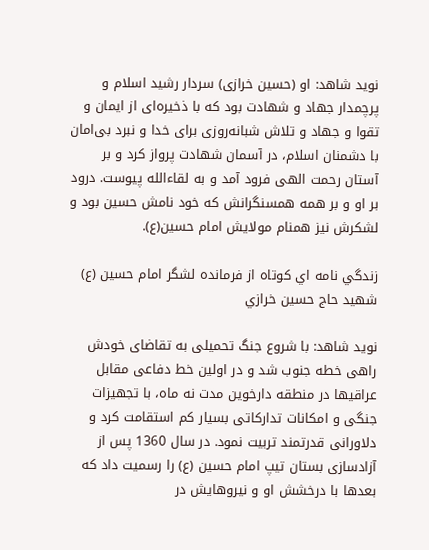نوید شاهد: او (حسین خرازی) سردار رشید اسلام و پرچمدار جهاد و شهادت بود كه با ذخیره‌ای از ایمان و تقوا و جهاد و تلاش شبانه‌روزی برای خدا و نبرد بی‌امان با دشمنان اسلام، در آسمان شهادت پرواز كرد و بر آستان رحمت الهی فرود آمد و به لقاءالله پیوست. درود بر او و بر همه همسنگرانش كه خود نامش حسین بود و لشكرش نیز همنام مولایش امام حسین(ع).

زندگي نامه اي كوتاه از فرمانده لشگر امام حسين (ع) شهيد حاج حسين خرازي

نوید شاهد: با شروع جنگ تحمیلی به تقاضای خودش راهی خطه جنوب شد و در اولین خط دفاعی مقابل عراقیها در منطقه دارخوین مدت نه ماه، با تجهیزات جنگی و امكانات تداركاتی بسیار كم استقامت كرد و دلاورانی قدرتمند تربیت نمود. در سال 1360 پس از آزادسازی بستان تیپ امام حسین (ع) را رسمیت داد كه بعدها با درخشش او و نیروهایش در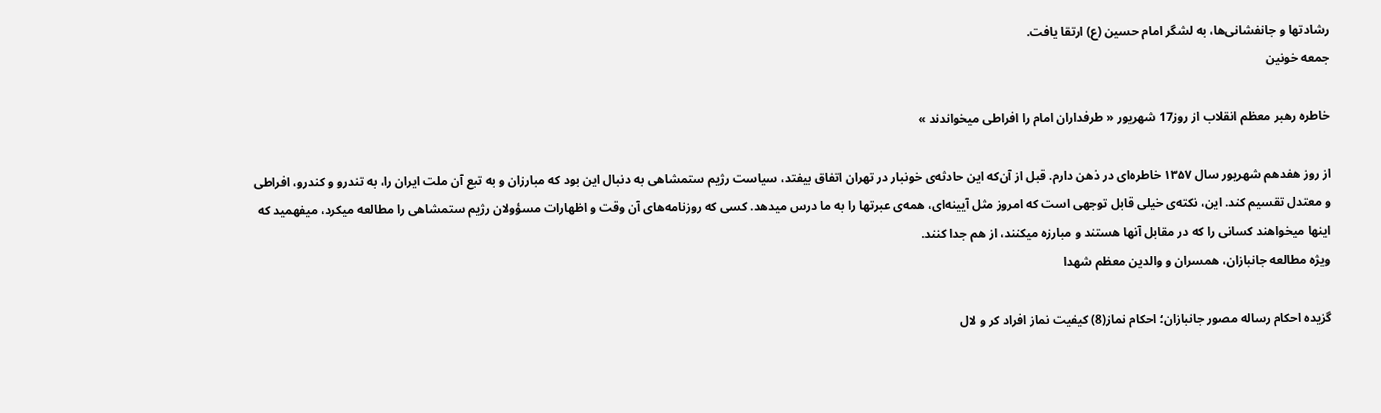رشادتها و جانفشانی‌ها، به لشگر امام حسین (ع) ارتقا یافت.
جمعه خونین

خاطره رهبر معظم انقلاب از روز17 شهريور « طرفداران امام را افراطی میخواندند »

از روز هفدهم شهریور سال ۱۳۵۷ خاطره‌ای در ذهن دارم. قبل از آن‌که این حادثه‌ی خونبار در تهران اتفاق بیفتد، سیاست رژیم ستمشاهی به دنبال این بود که مبارزان و به تبع آن ملت ایران را، به تندرو و کندرو، افراطی و معتدل تقسیم کند. این، نکته‌ی خیلی قابل توجهی است که امروز مثل آیینه‌ای، همه‌ی عبرتها را به ما درس میدهد. کسی که روزنامه‌های آن وقت و اظهارات مسؤولان رژیم ستمشاهی را مطالعه میکرد، میفهمید که اینها میخواهند کسانی را که در مقابل آنها هستند و مبارزه میکنند، از هم جدا کنند.
ویژه مطالعه جانبازان، همسران و والدین معظم شهدا

گزیده احکام رساله مصور جانبازان؛ احکام نماز(8) کیفیت نماز افراد کر و لال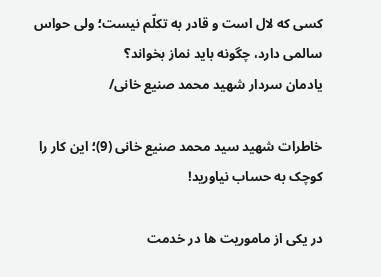كسی كه لال است و قادر به تكلّم نیست؛ ولی حواس سالمی دارد، چگونه باید نماز بخواند؟
یادمان سردار شهید محمد صنیع خانی/

خاطرات شهید سید محمد صنیع خانی (9)؛ این کار را کوچک به حساب نیاورید!

در یکی از ماموریت ها در خدمت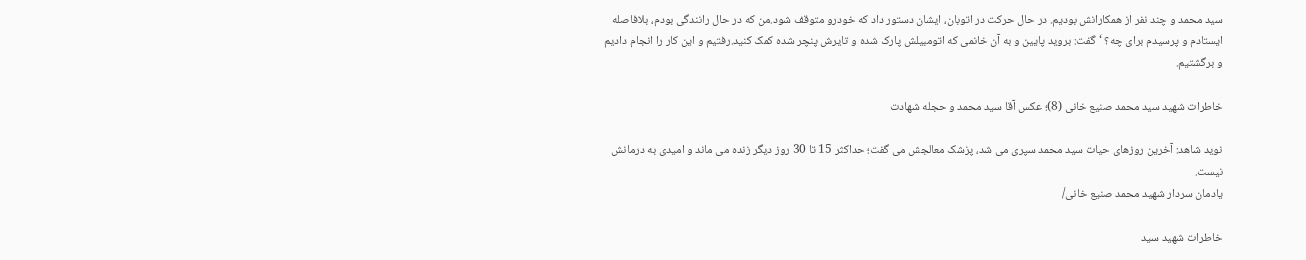سید محمد و چند نفر از همکارانش بودیم. در حال حرکت در اتوبان، ایشان دستور داد که خودرو متوقف شود.من که در حال رانندگی بودم، بلافاصله ایستادم و پرسیدم برای چه؟ ‘گفت: بروید پایین و به آن خانمی که اتومبیلش پارک شده و تایرش پنچر شده کمک کنید.رفتیم و این کار را انجام دادیم و برگشتیم.

خاطرات شهید سید محمد صنیع خانی (8)؛ عکس آقا سید محمد و حجله شهادت

نوید شاهد: آخرین روزهای حیات سید محمد سپری می شد، پزشک معالجش می گفت؛ حداکثر 15 تا 30 روز دیگر زنده می ماند و امیدی به درمانش نیست.
یادمان سردار شهید محمد صنیع خانی/

خاطرات شهید سید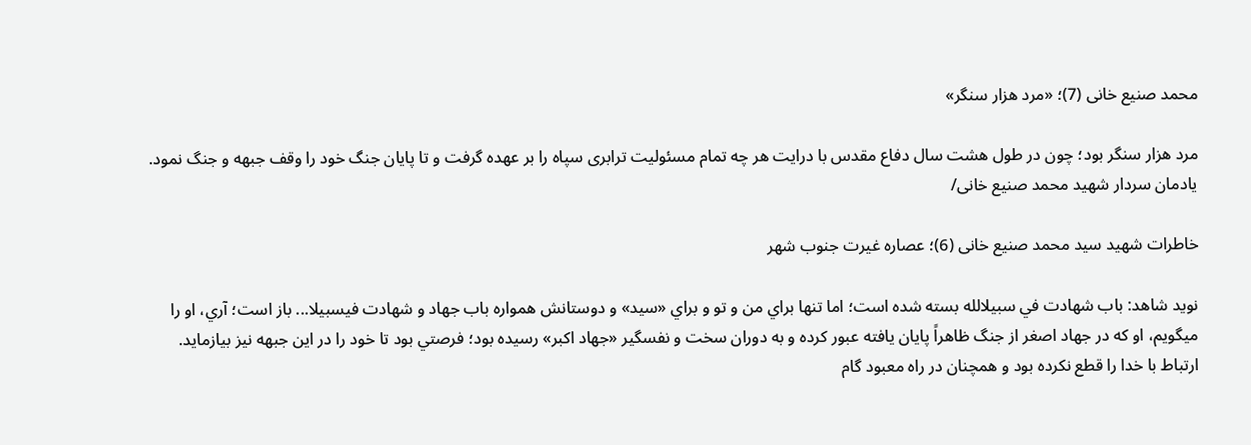محمد صنیع خانی (7)؛ «مرد هزار سنگر»

مرد هزار سنگر بود؛ چون در طول هشت سال دفاع مقدس با درایت هر چه تمام مسئولیت ترابری سپاه را بر عهده گرفت و تا پایان جنگ خود را وقف جبهه و جنگ نمود.
یادمان سردار شهید محمد صنیع خانی/

خاطرات شهید سید محمد صنیع خانی (6)؛ عصاره غيرت جنوب شهر

نوید شاهد: باب شهادت في سبيلالله بسته شده است؛ اما تنها براي من و تو و براي «سيد» و دوستانش همواره باب جهاد و شهادت فيسبيلا... باز است؛ آري، او را ميگويم، او كه در جهاد اصغر از جنگ ظاهراً پايان يافته عبور كرده و به دوران سخت و نفسگير «جهاد اكبر» رسيده بود؛ فرصتي بود تا خود را در اين جبهه نيز بيازمايد. ارتباط با خدا را قطع نكرده بود و همچنان در راه معبود گام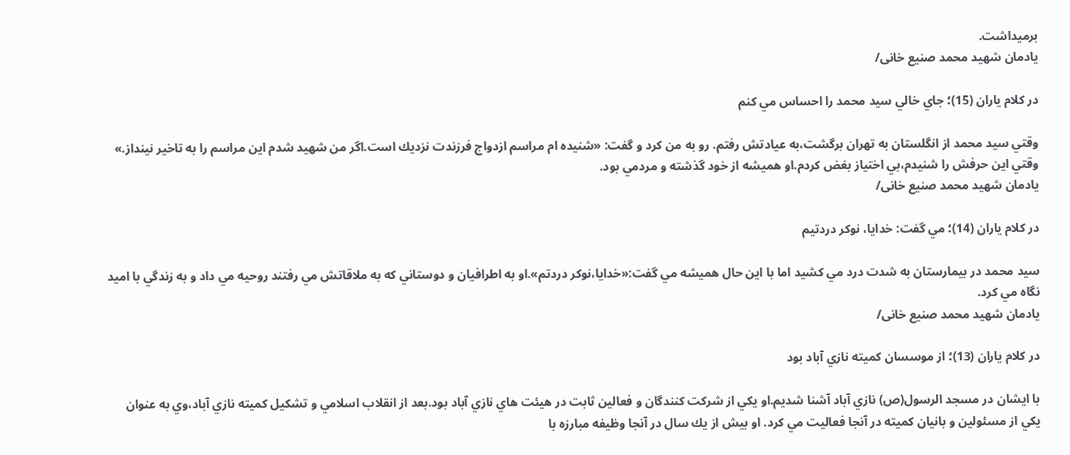برميداشت.
یادمان شهید محمد صنیع خانی/

در کلام یاران (15)؛ جاي خالي سيد محمد را احساس مي كنم

وقتي سيد محمد از انگلستان به تهران برگشت،به عيادتش رفتم. رو به من كرد و گفت: «شنيده ام مراسم ازدواج فرزندت نزديك است.اگر من شهيد شدم اين مراسم را به تاخير نينداز.» وقتي اين حرفش را شنيدم،بي اختياز بغض كردم.او هميشه از خود گذشته و مردمي بود.
یادمان شهید محمد صنیع خانی/

در کلام یاران (14)؛ مي گفت: خدايا، نوكر دردتيم

سيد محمد در بيمارستان به شدت درد مي كشيد اما با اين حال هميشه مي گفت:«خدايا،نوكر دردتم».او به اطرافيان و دوستاني كه به ملاقاتش مي رفتند روحيه مي داد و به زندگي با اميد نگاه مي كرد.
یادمان شهید محمد صنیع خانی/

در کلام یاران (13)؛ از موسسان كميته نازي آباد بود

با ايشان در مسجد الرسول(ص) نازي آباد آشنا شديم.او يكي از شركت كنندگان و فعالين ثابت در هيئت هاي نازي آباد بود.بعد از انقلاب اسلامي و تشكيل كميته نازي آباد،وي به عنوان يكي از مسئولين و بانيان كميته در آنجا فعاليت مي كرد. او بيش از يك سال در آنجا وظيفه مبارزه با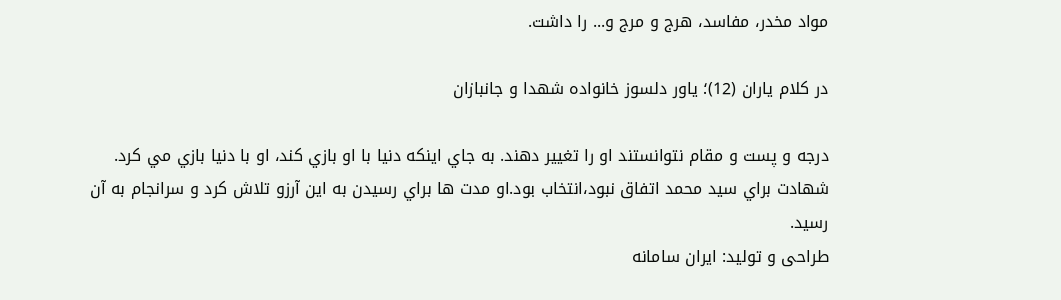مواد مخدر، مفاسد، هرج و مرج و... را داشت.

در کلام یاران (12)؛ ياور دلسوز خانواده شهدا و جانبازان

درجه و پست و مقام نتوانستند او را تغيير دهند. به جاي اينكه دنيا با او بازي كند، او با دنيا بازي مي كرد. شهادت براي سيد محمد اتفاق نبود،انتخاب بود.او مدت ها براي رسيدن به اين آرزو تلاش كرد و سرانجام به آن رسيد.
طراحی و تولید: ایران سامانه